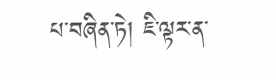པ་བཞིན་ཏེ། ཇི་ལྟར་ན་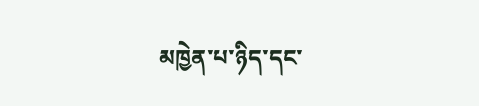མཁྱེན་པ་ཉིད་དང་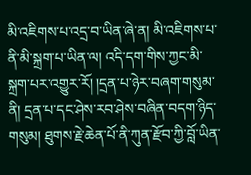མི་འཇིགས་པ་འདྲ་བ་ཡིན་ཞེ་ན། མི་འཇིགས་པ་ནི་མི་སྐྲག་པ་ཡིན་ལ། འདི་དག་གིས་ཀྱང་མི་སྐྲག་པར་འགྱུར་རོ། །དྲན་པ་ཉེར་བཞག་གསུམ་ནི། དྲན་པ་དང་ཤེས་རབ་ཤེས་བཞིན་བདག་ཉིད་གསུམ། ཐུགས་རྗེ་ཆེན་པོ་ནི་ཀུན་རྫོབ་ཀྱི་བློ་ཡིན་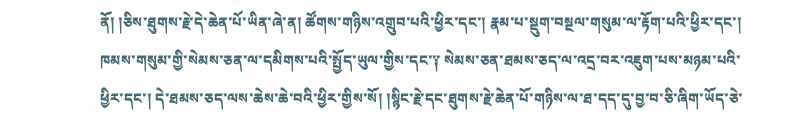ནོ། །ཅིས་ཐུགས་རྗེ་དེ་ཆེན་པོ་ཡིན་ཞེ་ན། ཚོགས་གཉིས་འགྲུབ་པའི་ཕྱིར་དང་། རྣམ་པ་སྡུག་བསྔལ་གསུམ་ལ་རྟོག་པའི་ཕྱིར་དང་། ཁམས་གསུམ་གྱི་སེམས་ཅན་ལ་དམིགས་པའི་སྤྱོད་ཡུལ་གྱིས་དང་༑ སེམས་ཅན་ཐམས་ཅད་ལ་འདྲ་བར་འཇུག་པས་མཉམ་པའི་ཕྱིར་དང་། དེ་ཐམས་ཅད་ལས་ཆེས་ཆེ་བའི་ཕྱིར་གྱིས་སོ། །སྙིང་རྗེ་དང་ཐུགས་རྗེ་ཆེན་པོ་གཉིས་ལ་ཐ་དད་དུ་བྱ་བ་ཅི་ཞིག་ཡོད་ཅེ་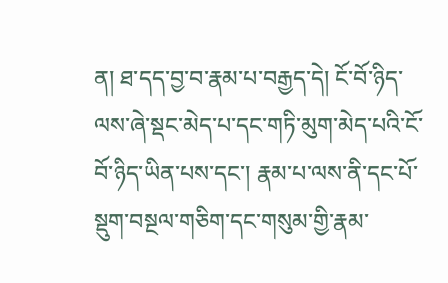ན། ཐ་དད་བྱ་བ་རྣམ་པ་བརྒྱད་དེ། ངོ་བོ་ཉིད་ལས་ཞེ་སྡང་མེད་པ་དང་གཏི་མུག་མེད་པའི་ངོ་བོ་ཉིད་ཡིན་པས་དང་། རྣམ་པ་ལས་ནི་དང་པོ་སྡུག་བསྔལ་གཅིག་དང་གསུམ་གྱི་རྣམ་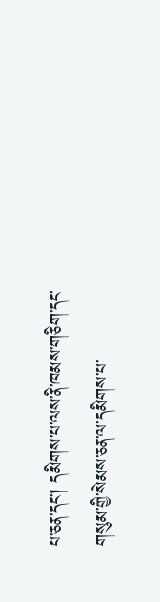པ་ཅན་དང་། དམིགས་པ་ལས་ནི་ཁམས་གཅིག་དང་གསུམ་གྱི་སེམས་ཅན་ལ་དམིགས་པ་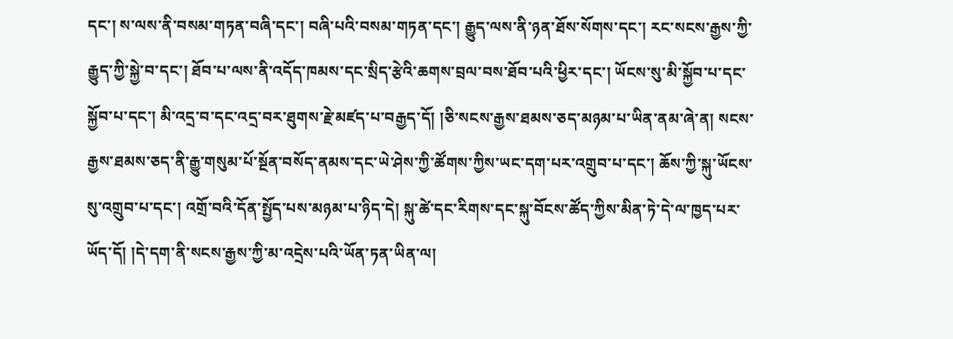དང་། ས་ལས་ནི་བསམ་གཏན་བཞི་དང་། བཞི་པའི་བསམ་གཏན་དང་། རྒྱུད་ལས་ནི་ཉན་ཐོས་སོགས་དང་། རང་སངས་རྒྱས་ཀྱི་རྒྱུད་ཀྱི་སྐྱེ་བ་དང་། ཐོབ་པ་ལས་ནི་འདོད་ཁམས་དང་སྲིད་རྩེའི་ཆགས་བྲལ་བས་ཐོབ་པའི་ཕྱིར་དང་། ཡོངས་སུ་མི་སྐྱོབ་པ་དང་སྐྱོབ་པ་དང་། མི་འདྲ་བ་དང་འདྲ་བར་ཐུགས་རྗེ་མཛད་པ་བརྒྱད་དོ། །ཅི་སངས་རྒྱས་ཐམས་ཅད་མཉམ་པ་ཡིན་ནམ་ཞེ་ན། སངས་རྒྱས་ཐམས་ཅད་ནི་རྒྱུ་གསུམ་པོ་སྔོན་བསོད་ནམས་དང་ཡེ་ཤེས་ཀྱི་ཚོགས་ཀྱིས་ཡང་དག་པར་འགྲུབ་པ་དང་། ཆོས་ཀྱི་སྐུ་ཡོངས་སུ་འགྲུབ་པ་དང་། འགྲོ་བའི་དོན་སྤྱོད་པས་མཉམ་པ་ཉིད་དེ། སྐུ་ཚེ་དང་རིགས་དང་སྐུ་བོངས་ཚོད་ཀྱིས་མིན་ཏེ་དེ་ལ་ཁྱད་པར་ཡོད་དོ། །དེ་དག་ནི་སངས་རྒྱས་ཀྱི་མ་འདྲེས་པའི་ཡོན་ཏན་ཡིན་ལ།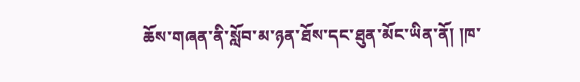ཆོས་གཞན་ནི་སློབ་མ་ཉན་ཐོས་དང་ཐུན་མོང་ཡིན་ནོ། །ཁ་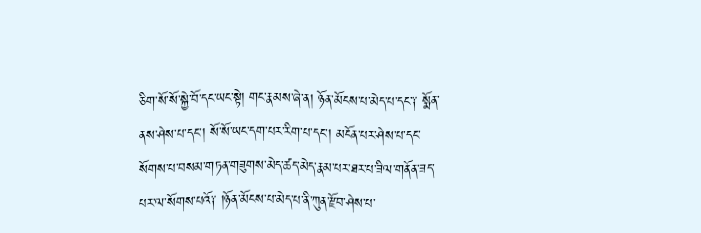ཅིག་སོ་སོ་སྐྱེ་བོ་དང་ཡང་སྟེ། གང་རྣམས་ཞེ་ན། ཉོན་མོངས་པ་མེད་པ་དང་༑ སྨོན་ནས་ཤེས་པ་དང་། སོ་སོ་ཡང་དག་པར་རིག་པ་དང་། མངོན་པར་ཤེས་པ་དང་སོགས་པ་བསམ་གཏན་གཟུགས་མེད་ཚད་མེད་རྣམ་པར་ཐར་པ་ཟིལ་གནོན་ཟད་པར་ལ་སོགས་པའོ༑ །ཉོན་མོངས་པ་མེད་པ་ནི་ཀུན་རྫོབ་ཤེས་པ་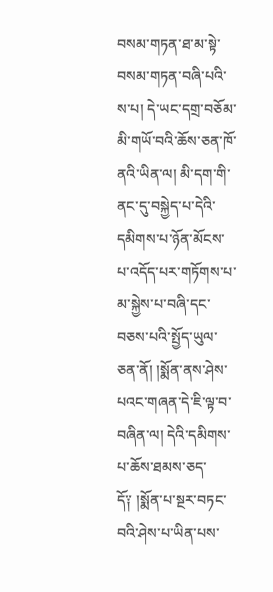བསམ་གཏན་ཐ་མ་སྟེ་བསམ་གཏན་བཞི་པའི་ས་པ། དེ་ཡང་དགྲ་བཅོམ་མི་གཡོ་བའི་ཆོས་ཅན་ཁོ་ནའི་ཡིན་ལ། མི་དག་གི་ནང་དུ་བསྐྱེད་པ་དེའི་དམིགས་པ་ཉོན་མོངས་པ་འདོད་པར་གཏོགས་པ་མ་སྐྱེས་པ་བཞི་དང་བཅས་པའི་སྤྱོད་ཡུལ་ཅན་ནོ། །སྨོན་ནས་ཤེས་པའང་གཞན་དེ་ཇི་ལྟ་བ་བཞིན་ལ། དེའི་དམིགས་པ་ཆོས་ཐམས་ཅད་དོ༑ །སྨོན་པ་སྔར་བཏང་བའི་ཤེས་པ་ཡིན་པས་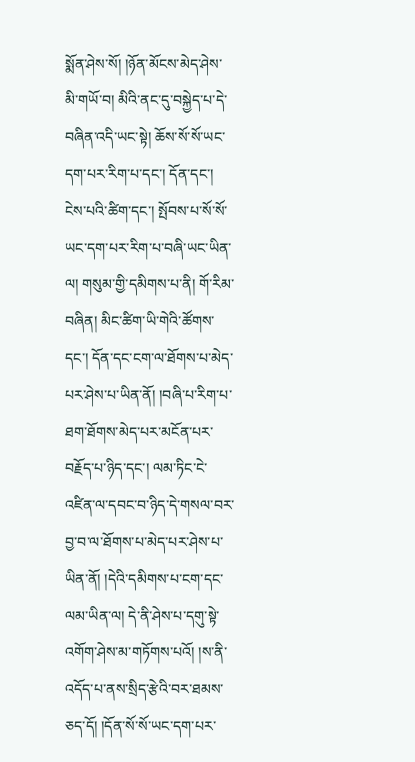སྨོན་ཤེས་སོ། །ཉོན་མོངས་མེད་ཤེས་མི་གཡོ་བ། མིའི་ནང་དུ་བསྐྱེད་པ་དེ་བཞིན་འདི་ཡང་སྟེ། ཆོས་སོ་སོ་ཡང་དག་པར་རིག་པ་དང་། དོན་དང་། ངེས་པའི་ཚིག་དང་། སྤོབས་པ་སོ་སོ་ཡང་དག་པར་རིག་པ་བཞི་ཡང་ཡིན་ལ། གསུམ་གྱི་དམིགས་པ་ནི། གོ་རིམ་བཞིན། མིང་ཚིག་ཡི་གེའི་ཚོགས་དང་། དོན་དང་ངག་ལ་ཐོགས་པ་མེད་པར་ཤེས་པ་ཡིན་ནོ། །བཞི་པ་རིག་པ་ཐག་ཐོགས་མེད་པར་མངོན་པར་བརྗོད་པ་ཉིད་དང་། ལམ་ཏིང་ངེ་འཛིན་ལ་དབང་བ་ཉིད་དེ་གསལ་བར་བྱ་བ་ལ་ཐོགས་པ་མེད་པར་ཤེས་པ་ཡིན་ནོ། །དེའི་དམིགས་པ་ངག་དང་ལམ་ཡིན་ལ། དེ་ནི་ཤེས་པ་དགུ་སྟེ་འགོག་ཤེས་མ་གཏོགས་པའོ། །ས་ནི་འདོད་པ་ནས་སྲིད་རྩེའི་བར་ཐམས་ཅད་དོ། །དོན་སོ་སོ་ཡང་དག་པར་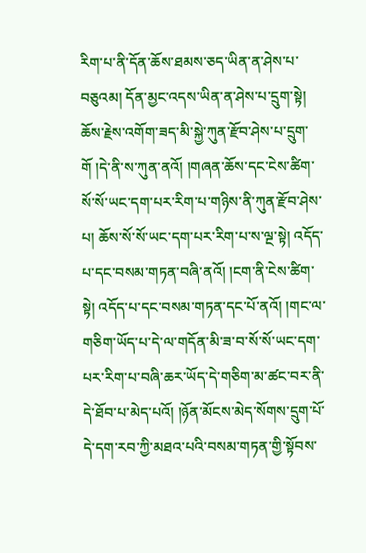རིག་པ་ནི་དོན་ཆོས་ཐམས་ཅད་ཡིན་ན་ཤེས་པ་བཅུའམ། དོན་མྱང་འདས་ཡིན་ན་ཤེས་པ་དྲུག་སྟེ། ཆོས་རྗེས་འགོག་ཟད་མི་སྐྱེ་ཀུན་རྫོབ་ཤེས་པ་དྲུག་གོ །དེ་ནི་ས་ཀུན་ནའོ། །གཞན་ཆོས་དང་ངེས་ཚིག་སོ་སོ་ཡང་དག་པར་རིག་པ་གཉིས་ནི་ཀུན་རྫོབ་ཤེས་པ། ཆོས་སོ་སོ་ཡང་དག་པར་རིག་པ་ས་ལྔ་སྟེ། འདོད་པ་དང་བསམ་གཏན་བཞི་ནའོ། །ངག་ནི་ངེས་ཚིག་སྟེ། འདོད་པ་དང་བསམ་གཏན་དང་པོ་ནའོ། །གང་ལ་གཅིག་ཡོད་པ་དེ་ལ་གདོན་མི་ཟ་བ་སོ་སོ་ཡང་དག་པར་རིག་པ་བཞི་ཆར་ཡོད་དེ་གཅིག་མ་ཚང་བར་ནི་དེ་ཐོབ་པ་མེད་པའོ། །ཉོན་མོངས་མེད་སོགས་དྲུག་པོ་དེ་དག་རབ་ཀྱི་མཐའ་པའི་བསམ་གཏན་གྱི་སྟོབས་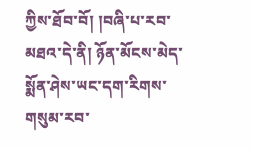ཀྱིས་ཐོབ་བོ། །བཞི་པ་རབ་མཐའ་དེ་ནི། ཉོན་མོངས་མེད་སྨོན་ཤེས་ཡང་དག་རིགས་གསུམ་རབ་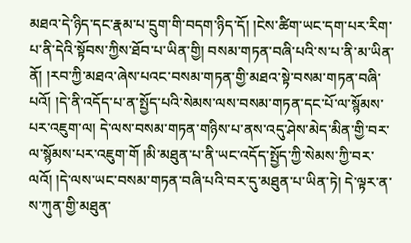མཐའ་དེ་ཉིད་དང་རྣམ་པ་དྲུག་གི་བདག་ཉིད་དོ། །ངེས་ཚིག་ཡང་དག་པར་རིག་པ་ནི་དེའི་སྟོབས་ཀྱིས་ཐོབ་པ་ཡིན་གྱི། བསམ་གཏན་བཞི་པའི་ས་པ་ནི་མ་ཡིན་ནོ། །རབ་ཀྱི་མཐའ་ཞེས་པའང་བསམ་གཏན་གྱི་མཐའ་སྟེ་བསམ་གཏན་བཞི་པའོ། །དེ་ནི་འདོད་པ་ན་སྤྱོད་པའི་སེམས་ལས་བསམ་གཏན་དང་པོ་ལ་སྙོམས་པར་འཇུག་ལ། དེ་ལས་བསམ་གཏན་གཉིས་པ་ནས་འདུ་ཤེས་མེད་མིན་གྱི་བར་ལ་སྙོམས་པར་འཇུག་གོ །མི་མཐུན་པ་ནི་ཡང་འདོད་སྤྱོད་ཀྱི་སེམས་ཀྱི་བར་ལའོ། །དེ་ལས་ཡང་བསམ་གཏན་བཞི་པའི་བར་དུ་མཐུན་པ་ཡིན་ཏེ། དེ་ལྟར་ན་ས་ཀུན་གྱི་མཐུན་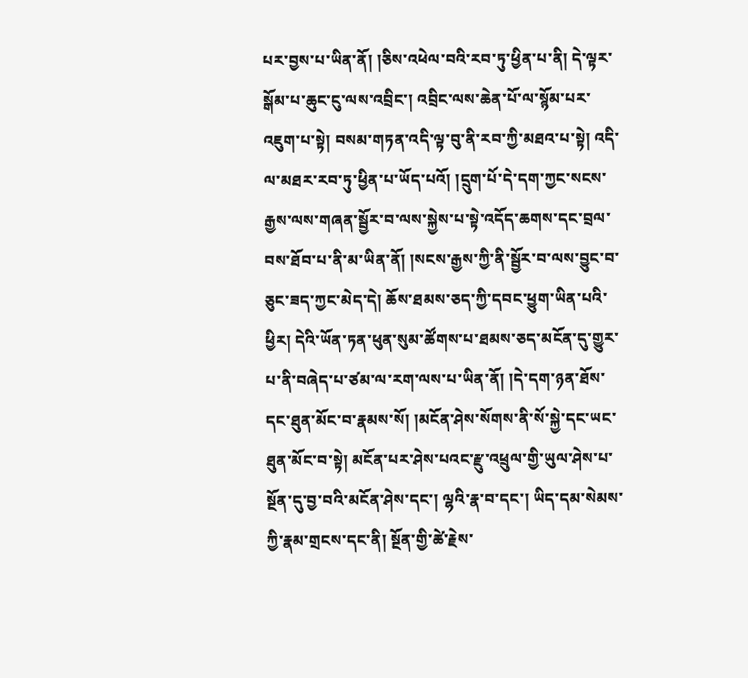པར་བྱས་པ་ཡིན་ནོ། །ཅིས་འཕེལ་བའི་རབ་ཏུ་ཕྱིན་པ་ནི། དེ་ལྟར་སྒོམ་པ་ཆུང་ངུ་ལས་འབྲིང་། འབྲིང་ལས་ཆེན་པོ་ལ་སྙོམ་པར་འཇུག་པ་སྟེ། བསམ་གཏན་འདི་ལྟ་བུ་ནི་རབ་ཀྱི་མཐའ་པ་སྟེ། འདི་ལ་མཐར་རབ་ཏུ་ཕྱིན་པ་ཡོད་པའོ། །དྲུག་པོ་དེ་དག་ཀྱང་སངས་རྒྱས་ལས་གཞན་སྦྱོར་བ་ལས་སྐྱེས་པ་སྟེ་འདོད་ཆགས་དང་བྲལ་བས་ཐོབ་པ་ནི་མ་ཡིན་ནོ། །སངས་རྒྱས་ཀྱི་ནི་སྦྱོར་བ་ལས་བྱུང་བ་ཅུང་ཟད་ཀྱང་མེད་དེ། ཆོས་ཐམས་ཅད་ཀྱི་དབང་ཕྱུག་ཡིན་པའི་ཕྱིར། དེའི་ཡོན་ཏན་ཕུན་སུམ་ཚོགས་པ་ཐམས་ཅད་མངོན་དུ་གྱུར་པ་ནི་བཞེད་པ་ཙམ་ལ་རག་ལས་པ་ཡིན་ནོ། །དེ་དག་ཉན་ཐོས་དང་ཐུན་མོང་བ་རྣམས་སོ། །མངོན་ཤེས་སོགས་ནི་སོ་སྐྱེ་དང་ཡང་ཐུན་མོང་བ་སྟེ། མངོན་པར་ཤེས་པའང་རྫུ་འཕྲུལ་གྱི་ཡུལ་ཤེས་པ་སྔོན་དུ་བྱ་བའི་མངོན་ཤེས་དང་། ལྷའི་རྣ་བ་དང་། ཡིད་དམ་སེམས་ཀྱི་རྣམ་གྲངས་དང་ནི། སྔོན་གྱི་ཚེ་རྗེས་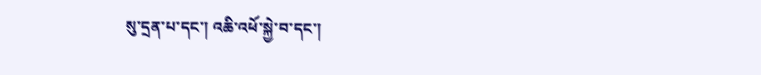སུ་དྲན་པ་དང་། འཆི་འཕོ་སྐྱེ་བ་དང་།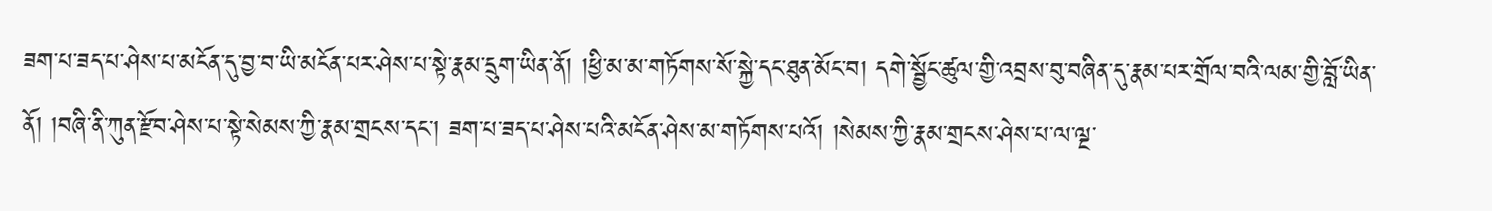ཟག་པ་ཟད་པ་ཤེས་པ་མངོན་དུ་བྱ་བ་ཡི་མངོན་པར་ཤེས་པ་སྟེ་རྣམ་དྲུག་ཡིན་ནོ། །ཕྱི་མ་མ་གཏོགས་སོ་སྐྱེ་དང་ཐུན་མོང་བ། དགེ་སྦྱོང་ཚུལ་གྱི་འབྲས་བུ་བཞིན་དུ་རྣམ་པར་གྲོལ་བའི་ལམ་གྱི་བློ་ཡིན་ནོ། །བཞི་ནི་ཀུན་རྫོབ་ཤེས་པ་སྟེ་སེམས་ཀྱི་རྣམ་གྲངས་དང་། ཟག་པ་ཟད་པ་ཤེས་པའི་མངོན་ཤེས་མ་གཏོགས་པའོ། །སེམས་ཀྱི་རྣམ་གྲངས་ཤེས་པ་ལ་ལྔ་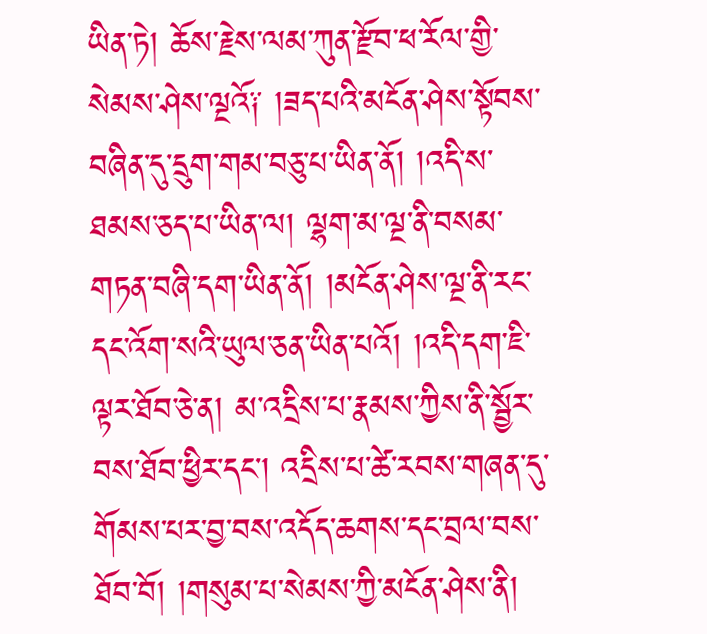ཡིན་ཏེ། ཆོས་རྗེས་ལམ་ཀུན་རྫོབ་ཕ་རོལ་གྱི་སེམས་ཤེས་ལྔའོ༑ །ཟད་པའི་མངོན་ཤེས་སྟོབས་བཞིན་དུ་དྲུག་གམ་བཅུ་པ་ཡིན་ནོ། །འདི་ས་ཐམས་ཅད་པ་ཡིན་ལ། ལྷག་མ་ལྔ་ནི་བསམ་གཏན་བཞི་དག་ཡིན་ནོ། །མངོན་ཤེས་ལྔ་ནི་རང་དང་འོག་སའི་ཡུལ་ཅན་ཡིན་པའོ། །འདི་དག་ཇི་ལྟར་ཐོབ་ཅེ་ན། མ་འདྲིས་པ་རྣམས་ཀྱིས་ནི་སྦྱོར་བས་ཐོབ་ཕྱིར་དང་། འདྲིས་པ་ཚེ་རབས་གཞན་དུ་གོམས་པར་བྱ་བས་འདོད་ཆགས་དང་བྲལ་བས་ཐོབ་བོ། །གསུམ་པ་སེམས་ཀྱི་མངོན་ཤེས་ནི།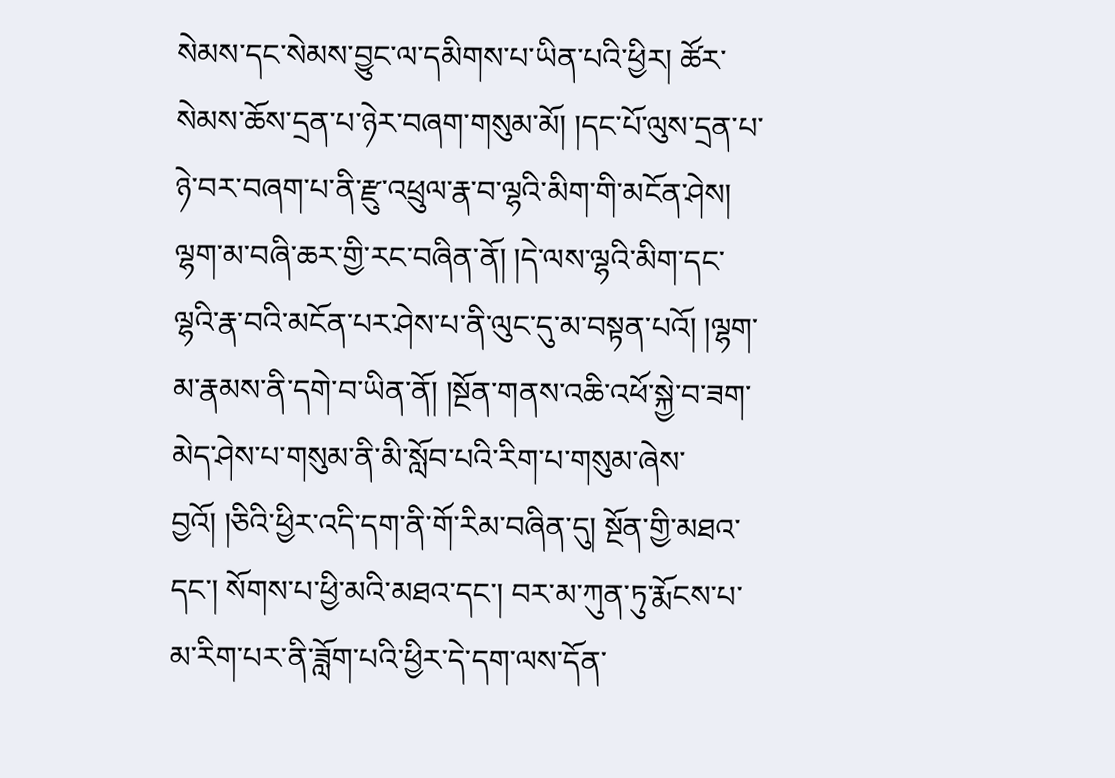སེམས་དང་སེམས་བྱུང་ལ་དམིགས་པ་ཡིན་པའི་ཕྱིར། ཚོར་སེམས་ཆོས་དྲན་པ་ཉེར་བཞག་གསུམ་མོ། །དང་པོ་ལུས་དྲན་པ་ཉེ་བར་བཞག་པ་ནི་རྫུ་འཕྲུལ་རྣ་བ་ལྷའི་མིག་གི་མངོན་ཤེས། ལྷག་མ་བཞི་ཆར་གྱི་རང་བཞིན་ནོ། །དེ་ལས་ལྷའི་མིག་དང་ལྷའི་རྣ་བའི་མངོན་པར་ཤེས་པ་ནི་ལུང་དུ་མ་བསྟན་པའོ། །ལྷག་མ་རྣམས་ནི་དགེ་བ་ཡིན་ནོ། །སྔོན་གནས་འཆི་འཕོ་སྐྱེ་བ་ཟག་མེད་ཤེས་པ་གསུམ་ནི་མི་སློབ་པའི་རིག་པ་གསུམ་ཞེས་བྱའོ། །ཅིའི་ཕྱིར་འདི་དག་ནི་གོ་རིམ་བཞིན་དུ། སྔོན་གྱི་མཐའ་དང་། སོགས་པ་ཕྱི་མའི་མཐའ་དང་། བར་མ་ཀུན་ཏུ་རྨོངས་པ་མ་རིག་པར་ནི་ཟློག་པའི་ཕྱིར་དེ་དག་ལས་དོན་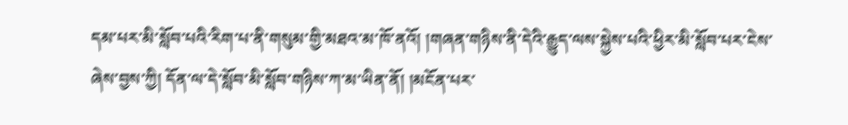དམ་པར་མི་སློབ་པའི་རིག་པ་ནི་གསུམ་གྱི་མཐའ་མ་ཁོ་ནའོ། །གཞན་གཉིས་ནི་དེའི་རྒྱུད་ལས་སྐྱེས་པའི་ཕྱིར་མི་སློབ་པར་ངེས་ཞེས་བྱས་ཀྱི། དོན་ལ་དེ་སློབ་མི་སློབ་གཉིས་ཀ་མ་ཡིན་ནོ། །མངོན་པར་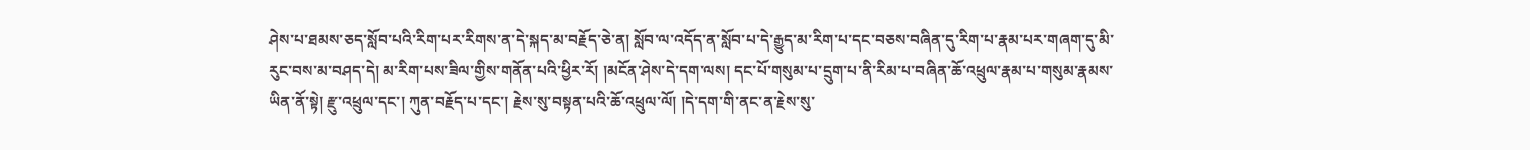ཤེས་པ་ཐམས་ཅད་སློབ་པའི་རིག་པར་རིགས་ན་དེ་སྐད་མ་བརྗོད་ཅེ་ན། སློབ་ལ་འདོད་ན་སློབ་པ་དེ་རྒྱུད་མ་རིག་པ་དང་བཅས་བཞིན་དུ་རིག་པ་རྣམ་པར་གཞག་དུ་མི་རུང་བས་མ་བཤད་དེ། མ་རིག་པས་ཟིལ་གྱིས་གནོན་པའི་ཕྱིར་རོ། །མངོན་ཤེས་དེ་དག་ལས། དང་པོ་གསུམ་པ་དྲུག་པ་ནི་རིམ་པ་བཞིན་ཆོ་འཕྲུལ་རྣམ་པ་གསུམ་རྣམས་ཡིན་ནོ་སྟེ། རྫུ་འཕྲུལ་དང་། ཀུན་བརྗོད་པ་དང་། རྗེས་སུ་བསྟན་པའི་ཆོ་འཕྲུལ་ལོ། །དེ་དག་གི་ནང་ན་རྗེས་སུ་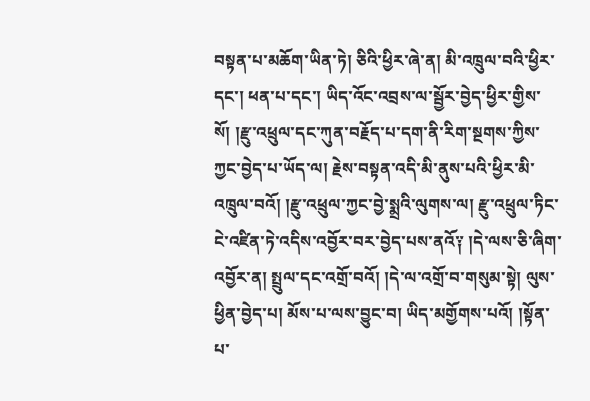བསྟན་པ་མཆོག་ཡིན་ཏེ། ཅིའི་ཕྱིར་ཞེ་ན། མི་འཁྲུལ་བའི་ཕྱིར་དང་། ཕན་པ་དང་། ཡིད་འོང་འབྲས་ལ་སྦྱོར་བྱེད་ཕྱིར་གྱིས་སོ། །རྫུ་འཕྲུལ་དང་ཀུན་བརྗོད་པ་དག་ནི་རིག་སྔགས་ཀྱིས་ཀྱང་བྱེད་པ་ཡོད་ལ། རྗེས་བསྟན་འདི་མི་ནུས་པའི་ཕྱིར་མི་འཁྲུལ་བའོ། །རྫུ་འཕྲུལ་ཀྱང་བྱེ་སྨྲའི་ལུགས་ལ། རྫུ་འཕྲུལ་ཏིང་ངེ་འཛིན་ཏེ་འདིས་འབྱོར་བར་བྱེད་པས་ནའོ༑ །དེ་ལས་ཅི་ཞིག་འབྱོར་ན། སྤྲུལ་དང་འགྲོ་བའོ། །དེ་ལ་འགྲོ་བ་གསུམ་སྟེ། ལུས་ཕྱིན་བྱེད་པ། མོས་པ་ལས་བྱུང་བ། ཡིད་མགྱོགས་པའོ། །སྟོན་པ་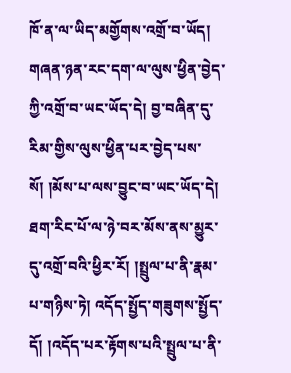ཁོ་ན་ལ་ཡིད་མགྱོགས་འགྲོ་བ་ཡོད། གཞན་ཉན་རང་དག་ལ་ལུས་ཕྱིན་བྱེད་ཀྱི་འགྲོ་བ་ཡང་ཡོད་དེ། བྱ་བཞིན་དུ་རིམ་གྱིས་ལུས་ཕྱིན་པར་བྱེད་པས་སོ། །མོས་པ་ལས་བྱུང་བ་ཡང་ཡོད་དེ། ཐག་རིང་པོ་ལ་ཉེ་བར་མོས་ནས་མྱུར་དུ་འགྲོ་བའི་ཕྱིར་རོ། །སྤྲུལ་པ་ནི་རྣམ་པ་གཉིས་ཏེ། འདོད་སྤྱོད་གཟུགས་སྤྱོད་དོ། །འདོད་པར་རྟོགས་པའི་སྤྲུལ་པ་ནི་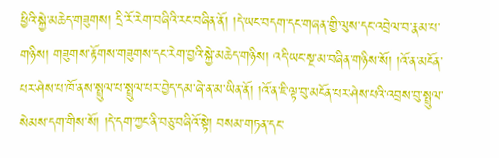ཕྱིའི་སྐྱེ་མཆེད་གཟུགས། དྲི་རོ་རེག་བཞིའི་རང་བཞིན་ནོ། །དེ་ཡང་བདག་དང་གཞན་གྱི་ལུས་དང་འབྲེལ་བ་རྣམ་པ་གཉིས། གཟུགས་རྟོགས་གཟུགས་དང་རེག་བྱའི་སྐྱེ་མཆེད་གཉིས། འདི་ཡང་སྔ་མ་བཞིན་གཉིས་སོ། །འོ་ན་མངོན་པར་ཤེས་པ་ཁོ་ནས་སྤྲུལ་པ་སྤྲུལ་པར་བྱེད་དམ་ཞེ་ན་མ་ཡིན་ནོ། །འོ་ན་ཇི་ལྟ་བུ་མངོན་པར་ཤེས་པའི་འབྲས་བུ་སྤྲུལ་སེམས་དག་གིས་སོ། །དེ་དག་ཀྱང་ནི་བཅུ་བཞིའོ་སྟེ། བསམ་གཏན་དང་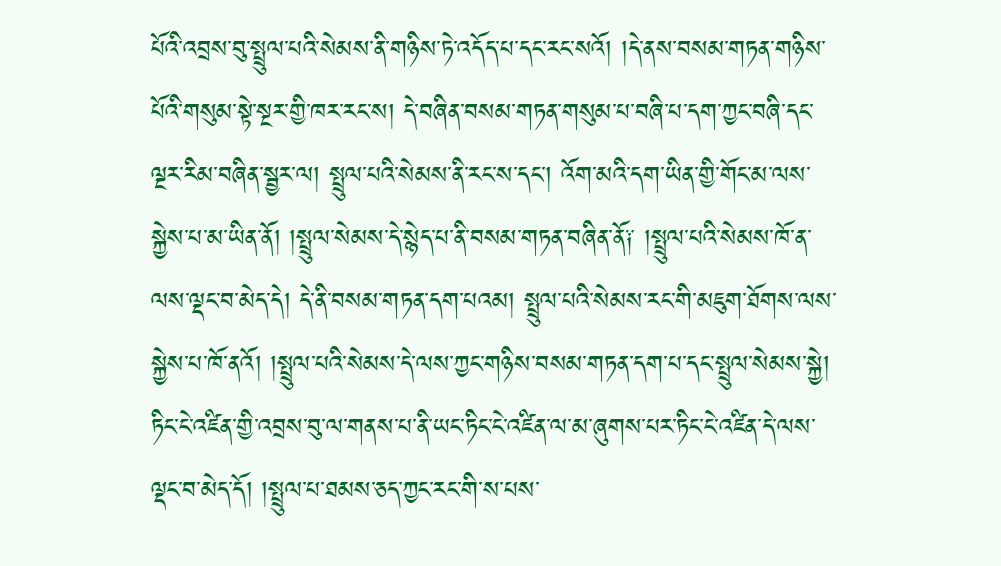པོའི་འབྲས་བུ་སྤྲུལ་པའི་སེམས་ནི་གཉིས་ཏེ་འདོད་པ་དང་རང་སའོ། །དེ་ནས་བསམ་གཏན་གཉིས་པོའི་གསུམ་སྟེ་སྔར་གྱི་ཁར་རང་ས། དེ་བཞིན་བསམ་གཏན་གསུམ་པ་བཞི་པ་དག་ཀྱང་བཞི་དང་ལྔར་རིམ་བཞིན་སྦྱར་ལ། སྤྲུལ་པའི་སེམས་ནི་རང་ས་དང་། འོག་མའི་དག་ཡིན་གྱི་གོང་མ་ལས་སྐྱེས་པ་མ་ཡིན་ནོ། །སྤྲུལ་སེམས་དེ་སྙེད་པ་ནི་བསམ་གཏན་བཞིན་ནོ༑ །སྤྲུལ་པའི་སེམས་ཁོ་ན་ལས་ལྡང་བ་མེད་དེ། དེ་ནི་བསམ་གཏན་དག་པའམ། སྤྲུལ་པའི་སེམས་རང་གི་མཇུག་ཐོགས་ལས་སྐྱེས་པ་ཁོ་ནའོ། །སྤྲུལ་པའི་སེམས་དེ་ལས་ཀྱང་གཉིས་བསམ་གཏན་དག་པ་དང་སྤྲུལ་སེམས་སྐྱེ། ཏིང་ངེ་འཛིན་གྱི་འབྲས་བུ་ལ་གནས་པ་ནི་ཡང་ཏིང་ངེ་འཛིན་ལ་མ་ཞུགས་པར་ཏིང་ངེ་འཛིན་དེ་ལས་ལྡང་བ་མེད་དོ། །སྤྲུལ་པ་ཐམས་ཅད་ཀྱང་རང་གི་ས་པས་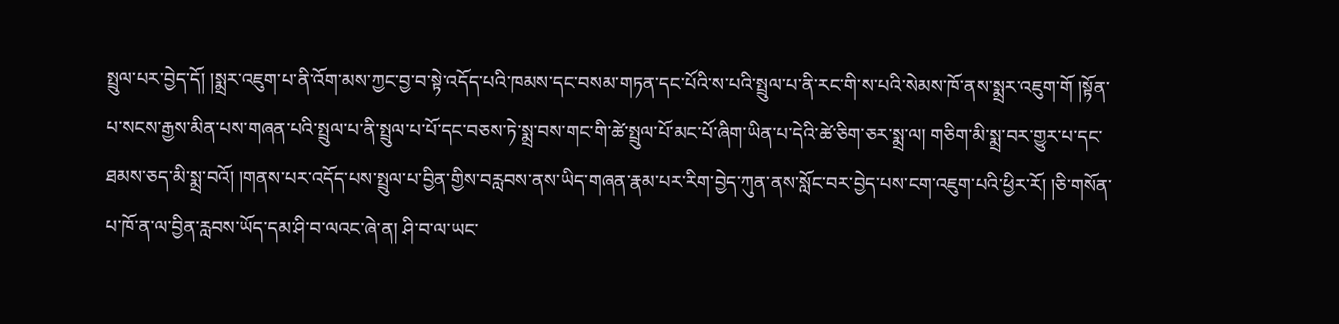སྤྲུལ་པར་བྱེད་དོ། །སྨྲར་འཇུག་པ་ནི་འོག་མས་ཀྱང་བྱ་བ་སྟེ་འདོད་པའི་ཁམས་དང་བསམ་གཏན་དང་པོའི་ས་པའི་སྤྲུལ་པ་ནི་རང་གི་ས་པའི་སེམས་ཁོ་ནས་སྨྲར་འཇུག་གོ །སྟོན་པ་སངས་རྒྱས་མིན་པས་གཞན་པའི་སྤྲུལ་པ་ནི་སྤྲུལ་པ་པོ་དང་བཅས་ཏེ་སྨྲ་བས་གང་གི་ཚེ་སྤྲུལ་པོ་མང་པོ་ཞིག་ཡིན་པ་དེའི་ཚེ་ཅིག་ཅར་སྨྲ་ལ། གཅིག་མི་སྨྲ་བར་གྱུར་པ་དང་ཐམས་ཅད་མི་སྨྲ་བའོ། །གནས་པར་འདོད་པས་སྤྲུལ་པ་བྱིན་གྱིས་བརླབས་ནས་ཡིད་གཞན་རྣམ་པར་རིག་བྱེད་ཀུན་ནས་སློང་བར་བྱེད་པས་ངག་འཇུག་པའི་ཕྱིར་རོ། །ཅི་གསོན་པ་ཁོ་ན་ལ་བྱིན་རླབས་ཡོད་དམ་ཤི་བ་ལའང་ཞེ་ན། ཤི་བ་ལ་ཡང་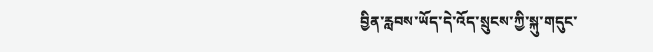བྱིན་རླབས་ཡོད་དེ་འོད་སྲུངས་ཀྱི་སྐུ་གདུང་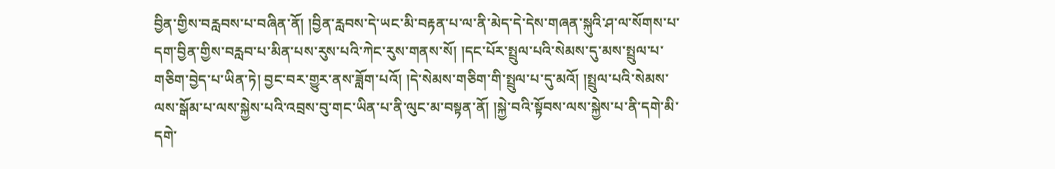བྱིན་གྱིས་བརླབས་པ་བཞིན་ནོ། །བྱིན་རླབས་དེ་ཡང་མི་བརྟན་པ་ལ་ནི་མེད་དེ་དེས་གཞན་སྐུའི་ཤ་ལ་སོགས་པ་དག་བྱིན་གྱིས་བརླབ་པ་མིན་པས་རུས་པའི་ཀེང་རུས་གནས་སོ། །དང་པོར་སྤྲུལ་པའི་སེམས་དུ་མས་སྤྲུལ་པ་གཅིག་བྱེད་པ་ཡིན་ཏེ། བྱང་བར་གྱུར་ནས་ཟློག་པའོ། །དེ་སེམས་གཅིག་གི་སྤྲུལ་པ་དུ་མའོ། །སྤྲུལ་པའི་སེམས་ལས་སྒོམ་པ་ལས་སྐྱེས་པའི་འབྲས་བུ་གང་ཡིན་པ་ནི་ལུང་མ་བསྟན་ནོ། །སྐྱེ་བའི་སྟོབས་ལས་སྐྱེས་པ་ནི་དགེ་མི་དགེ་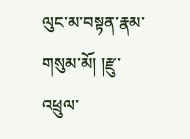ལུང་མ་བསྟན་རྣམ་གསུམ་མོ། །རྫུ་འཕྲུལ་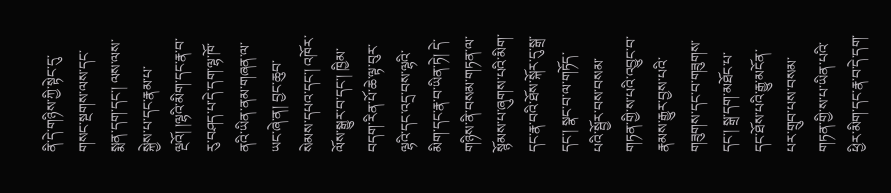ནི་དེ་གཉིས་ཀྱི་སྟེང་དུ་གསང་སྔགས་ལས་དང་སྨན་དག་དང་། ལས་ལས་སྐྱེས་པ་དང་རྣམ་པ་ལྔའོ། །ལྷའི་མིག་དང་རྣ་བ་རུ་བཤད་པ་དེ་དག་ལྷ་ཁོ་ནའི་ཡིན་ནམ་གཞན་ལ་ཡང་ཞེ་ན། བྱང་ཆུབ་སེམས་དཔའ་དང་། འཁོར་ལོས་སྒྱུར་བ་དང་། ཁྱིམ་བདག་རིན་པོ་ཆེ་ལྟ་བུར་ལྷའི་དང་འདྲ་བས་ལྷའི་མིག་དང་རྣ་བ་ཡིན་ཏེ། དེ་གཉིས་ནི་བསམ་གཏན་ལ་སྙོམས་པ་ཞུགས་པའི་མིག་དང་རྣ་བའི་ཐོས་སྐོར་དུ་སྒྲ་དང་། སྣང་བ་ལ་གཏོད་པའི་སྦྱོར་བས་བསམ་གཏན་གྱི་ས་པའི་འབྱུང་བ་རྣམས་རྒྱུར་བྱས་པའི་གཟུགས་དང་བ་གཟུགས་དང་། སྒྲ་དག་མཐོང་པ་དང་ཐོས་པའི་རྒྱུ་མངོན་པར་གྲུབ་པས་བསམ་གཏན་གྱི་ས་པ་ཡིན་པའི་ཕྱིར་མིག་དང་རྣ་བ་དེ་དག་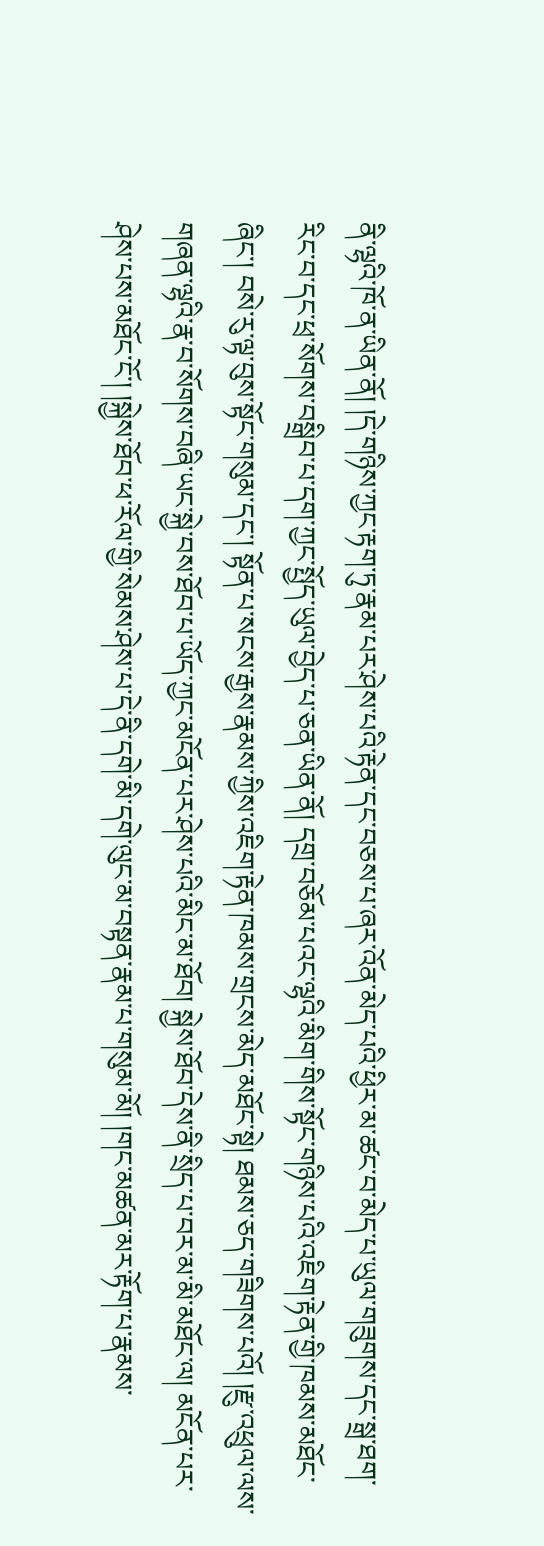ནི་ལྷའི་ཁོ་ན་ཡིན་ནོ། །དེ་གཉིས་ཀྱང་རྟག་ཏུ་རྣམ་པར་ཤེས་པའི་རྟེན་དང་བཅས་པ་ཞར་འོན་མེད་པའི་ཕྱིར་མ་ཚང་བ་མེད་པ་ཡུལ་གཟུགས་དང་སྒྲ་ཐག་རིང་བ་དང་ཕྲ་སོགས་བསྒྲིབ་པ་དག་ཀྱང་སྤྱོད་ཡུལ་བྱེད་པ་ཅན་ཡིན་ནོ། དགྲ་བཅོམ་པའང་ལྷའི་མིག་གིས་སྟོང་གཉིས་པའི་འཇིག་རྟེན་གྱི་ཁམས་མཐོང་ཞིང་། བསེ་རུ་ལྟ་བུས་སྟོང་གསུམ་དང་། སྟོན་པ་སངས་རྒྱས་རྣམས་ཀྱིས་འཇིག་རྟེན་ཁམས་གྲངས་མེད་མཐོང་སྟེ། ཐམས་ཅད་གཟིགས་པའོ། །རྫུ་འཕྲུལ་ལས་གཞན་ལྷའི་རྣ་བ་སོགས་བཞི་ཡང་སྐྱེ་བས་ཐོབ་པ་ཡོད་ཀྱང་མངོན་པར་ཤེས་པའི་མིང་མ་ཐོབ། སྐྱེས་ཐོབ་དེས་ནི་སྲིད་པ་བར་མ་མི་མཐོང་ལ། མངོན་པར་ཤེས་པས་མཐོང་ངོ་། །སྐྱེས་ཐོབ་ཕ་རོལ་གྱི་སེམས་ཤེས་པ་དེ་ནི་དགེ་མི་དགེ་ལུང་མ་བསྟན་རྣམ་པ་གསུམ་མོ། །གང་མཚན་མར་རྟོག་པ་རྣམས་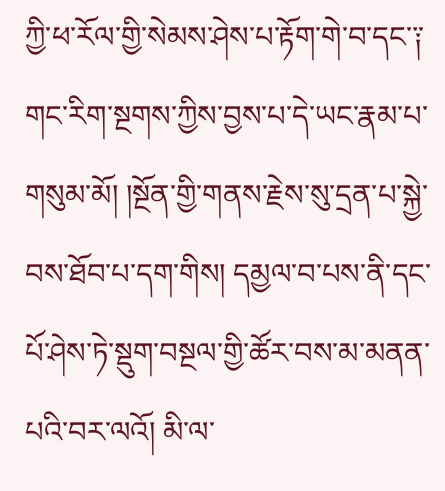ཀྱི་ཕ་རོལ་གྱི་སེམས་ཤེས་པ་རྟོག་གེ་བ་དང་༑ གང་རིག་སྔགས་ཀྱིས་བྱས་པ་དེ་ཡང་རྣམ་པ་གསུམ་མོ། །སྔོན་གྱི་གནས་རྗེས་སུ་དྲན་པ་སྐྱེ་བས་ཐོབ་པ་དག་གིས། དམྱལ་བ་པས་ནི་དང་པོ་ཤེས་ཏེ་སྡུག་བསྔལ་གྱི་ཚོར་བས་མ་མནན་པའི་བར་ལའོ། མི་ལ་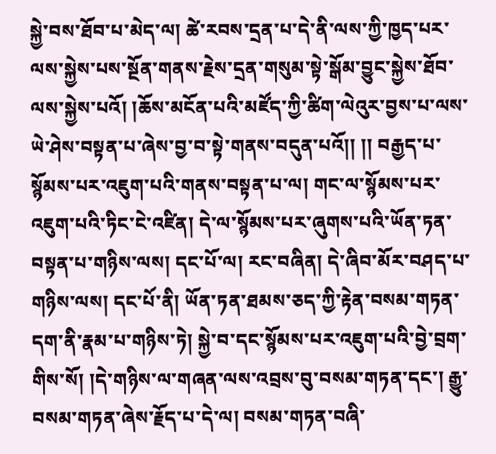སྐྱེ་བས་ཐོབ་པ་མེད་ལ། ཚེ་རབས་དྲན་པ་དེ་ནི་ལས་ཀྱི་ཁྱད་པར་ལས་སྐྱེས་པས་སྔོན་གནས་རྗེས་དྲན་གསུམ་སྟེ་སྒོམ་བྱུང་སྐྱེས་ཐོབ་ལས་སྐྱེས་པའོ། །ཆོས་མངོན་པའི་མཛོད་ཀྱི་ཚིག་ལེའུར་བྱས་པ་ལས་ཡེ་ཤེས་བསྟན་པ་ཞེས་བྱ་བ་སྟེ་གནས་བདུན་པའོ།། །། བརྒྱད་པ་སྙོམས་པར་འཇུག་པའི་གནས་བསྟན་པ་ལ། གང་ལ་སྙོམས་པར་འཇུག་པའི་ཏིང་ངེ་འཛིན། དེ་ལ་སྙོམས་པར་ཞུགས་པའི་ཡོན་ཏན་བསྟན་པ་གཉིས་ལས། དང་པོ་ལ། རང་བཞིན། དེ་ཞིབ་མོར་བཤད་པ་གཉིས་ལས། དང་པོ་ནི། ཡོན་ཏན་ཐམས་ཅད་ཀྱི་རྟེན་བསམ་གཏན་དག་ནི་རྣམ་པ་གཉིས་ཏེ། སྐྱེ་བ་དང་སྙོམས་པར་འཇུག་པའི་བྱེ་བྲག་གིས་སོ། །དེ་གཉིས་ལ་གཞན་ལས་འབྲས་བུ་བསམ་གཏན་དང་། རྒྱུ་བསམ་གཏན་ཞེས་རྗོད་པ་དེ་ལ། བསམ་གཏན་བཞི་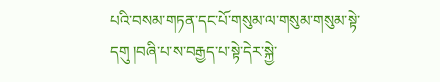པའི་བསམ་གཏན་དང་པོ་གསུམ་ལ་གསུམ་གསུམ་སྟེ་དགུ །བཞི་པ་ས་བརྒྱད་པ་སྟེ་དེར་སྐྱེ་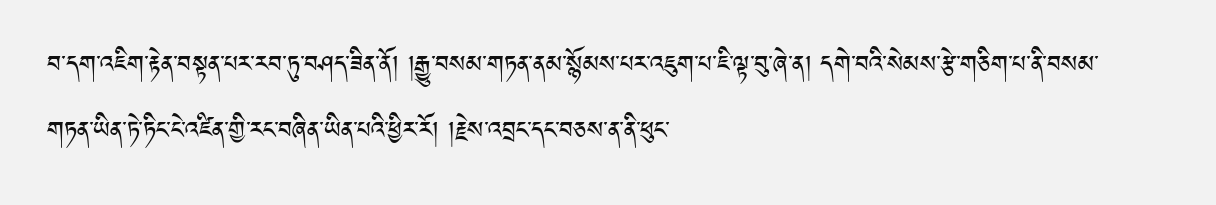བ་དག་འཇིག་རྟེན་བསྟན་པར་རབ་ཏུ་བཤད་ཟིན་ནོ། །རྒྱུ་བསམ་གཏན་ནམ་སྙོམས་པར་འཇུག་པ་ཇི་ལྟ་བུ་ཞེ་ན། དགེ་བའི་སེམས་རྩེ་གཅིག་པ་ནི་བསམ་གཏན་ཡིན་ཏེ་ཏིང་ངེ་འཛིན་གྱི་རང་བཞིན་ཡིན་པའི་ཕྱིར་རོ། །རྗེས་འབྲང་དང་བཅས་ན་ནི་ཕུང་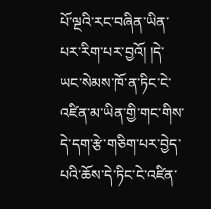པོ་ལྔའི་རང་བཞིན་ཡིན་པར་རིག་པར་བྱའོ། །དེ་ཡང་སེམས་ཁོ་ན་ཏིང་ངེ་འཛིན་མ་ཡིན་གྱི་གང་གིས་དེ་དག་རྩེ་གཅིག་པར་བྱེད་པའི་ཆོས་དེ་ཏིང་ངེ་འཛིན་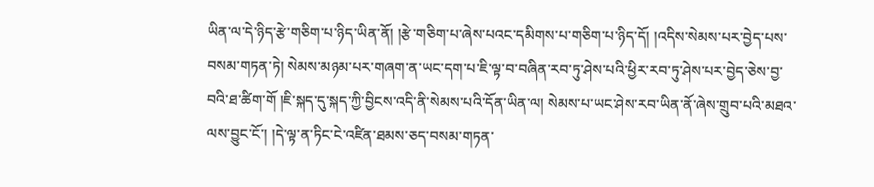ཡིན་ལ་དེ་ཉིད་རྩེ་གཅིག་པ་ཉིད་ཡིན་ནོ། །རྩེ་གཅིག་པ་ཞེས་པའང་དམིགས་པ་གཅིག་པ་ཉིད་དོ། །འདིས་སེམས་པར་བྱེད་པས་བསམ་གཏན་ཏེ། སེམས་མཉམ་པར་གཞག་ན་ཡང་དག་པ་ཇི་ལྟ་བ་བཞིན་རབ་ཏུ་ཤེས་པའི་ཕྱིར་རབ་ཏུ་ཤེས་པར་བྱེད་ཅེས་བྱ་བའི་ཐ་ཚིག་གོ །ཇི་སྐད་དུ་སྐད་ཀྱི་བྱིངས་འདི་ནི་སེམས་པའི་དོན་ཡིན་ལ། སེམས་པ་ཡང་ཤེས་རབ་ཡིན་ནོ་ཞེས་གྲུབ་པའི་མཐའ་ལས་བྱུང་ངོ་། །དེ་ལྟ་ན་ཏིང་ངེ་འཛིན་ཐམས་ཅད་བསམ་གཏན་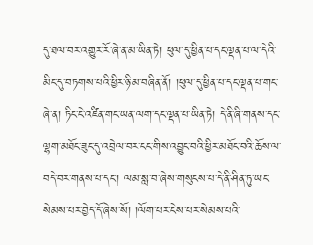དུ་ཐལ་བར་འགྱུར་རོ་ཞེ་ན་མ་ཡིན་ཏེ། ཕུལ་དུ་ཕྱིན་པ་དང་ལྡན་པ་ལ་དེའི་མིང་དུ་བཏགས་པའི་ཕྱིར་ཉི་མ་བཞིན་ནོ། །ཕུལ་དུ་ཕྱིན་པ་དང་ལྡན་པ་གང་ཞེ་ན། ཏིང་ངེ་འཛིན་གང་ཡན་ལག་དང་ལྡན་པ་ཡིན་ཏེ། དེ་ནི་ཞི་གནས་དང་ལྷག་མཐོང་ཟུང་དུ་འབྲེལ་བར་ངང་གིས་འབྱུང་བའི་ཕྱིར་མཐོང་བའི་ཆོས་ལ་བདེ་བར་གནས་པ་དང་། ལམ་སླ་བ་ཞེས་གསུངས་པ་དེ་ནི་ཤིན་ཏུ་ཡང་སེམས་པར་བྱེད་དོ་ཞེས་སོ། །ལོག་པར་ངེས་པར་སེམས་པའི་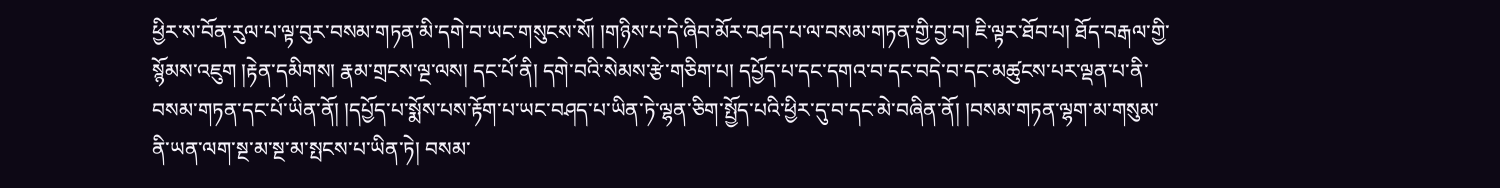ཕྱིར་ས་བོན་རུལ་པ་ལྟ་བུར་བསམ་གཏན་མི་དགེ་བ་ཡང་གསུངས་སོ། །གཉིས་པ་དེ་ཞིབ་མོར་བཤད་པ་ལ་བསམ་གཏན་གྱི་བྱ་བ། ཇི་ལྟར་ཐོབ་པ། ཐོད་བརྒལ་གྱི་སྙོམས་འཇུག །རྟེན་དམིགས། རྣམ་གྲངས་ལྔ་ལས། དང་པོ་ནི། དགེ་བའི་སེམས་རྩེ་གཅིག་པ། དཔྱོད་པ་དང་དགའ་བ་དང་བདེ་བ་དང་མཚུངས་པར་ལྡན་པ་ནི་བསམ་གཏན་དང་པོ་ཡིན་ནོ། །དཔྱོད་པ་སྨོས་པས་རྟོག་པ་ཡང་བཤད་པ་ཡིན་ཏེ་ལྷན་ཅིག་སྤྱོད་པའི་ཕྱིར་དུ་བ་དང་མེ་བཞིན་ནོ། །བསམ་གཏན་ལྷག་མ་གསུམ་ནི་ཡན་ལག་སྔ་མ་སྔ་མ་སྤངས་པ་ཡིན་ཏེ། བསམ་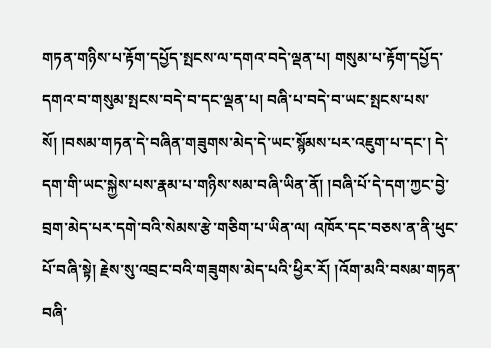གཏན་གཉིས་པ་རྟོག་དཔྱོད་སྤངས་ལ་དགའ་བདེ་ལྡན་པ། གསུམ་པ་རྟོག་དཔྱོད་དགའ་བ་གསུམ་སྤངས་བདེ་བ་དང་ལྡན་པ། བཞི་པ་བདེ་བ་ཡང་སྤངས་པས་སོ། །བསམ་གཏན་དེ་བཞིན་གཟུགས་མེད་དེ་ཡང་སྙོམས་པར་འཇུག་པ་དང་། དེ་དག་གི་ཡང་སྐྱེས་པས་རྣམ་པ་གཉིས་སམ་བཞི་ཡིན་ནོ། །བཞི་པོ་དེ་དག་ཀྱང་བྱེ་བྲག་མེད་པར་དགེ་བའི་སེམས་རྩེ་གཅིག་པ་ཡིན་ལ། འཁོར་དང་བཅས་ན་ནི་ཕུང་པོ་བཞི་སྟེ། རྗེས་སུ་འབྲང་བའི་གཟུགས་མེད་པའི་ཕྱིར་རོ། །འོག་མའི་བསམ་གཏན་བཞི་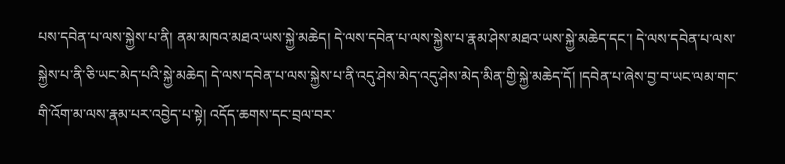པས་དབེན་པ་ལས་སྐྱེས་པ་ནི། ནམ་མཁའ་མཐའ་ཡས་སྐྱེ་མཆེད། དེ་ལས་དབེན་པ་ལས་སྐྱེས་པ་རྣམ་ཤེས་མཐའ་ཡས་སྐྱེ་མཆེད་དང་། དེ་ལས་དབེན་པ་ལས་སྐྱེས་པ་ནི་ཅི་ཡང་མེད་པའི་སྐྱེ་མཆེད། དེ་ལས་དབེན་པ་ལས་སྐྱེས་པ་ནི་འདུ་ཤེས་མེད་འདུ་ཤེས་མེད་མིན་གྱི་སྐྱེ་མཆེད་དོ། །དབེན་པ་ཞེས་བྱ་བ་ཡང་ལམ་གང་གི་འོག་མ་ལས་རྣམ་པར་འབྱེད་པ་སྟེ། འདོད་ཆགས་དང་བྲལ་བར་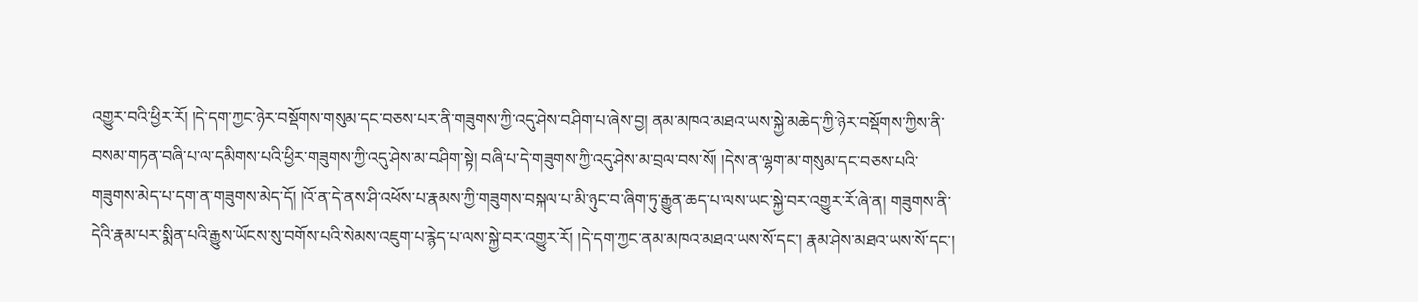འགྱུར་བའི་ཕྱིར་རོ། །དེ་དག་ཀྱང་ཉེར་བསྡོགས་གསུམ་དང་བཅས་པར་ནི་གཟུགས་ཀྱི་འདུ་ཤེས་བཤིག་པ་ཞེས་བྱ། ནམ་མཁའ་མཐའ་ཡས་སྐྱེ་མཆེད་ཀྱི་ཉེར་བསྡོགས་ཀྱིས་ནི་བསམ་གཏན་བཞི་པ་ལ་དམིགས་པའི་ཕྱིར་གཟུགས་ཀྱི་འདུ་ཤེས་མ་བཤིག་སྟེ། བཞི་པ་དེ་གཟུགས་ཀྱི་འདུ་ཤེས་མ་བྲལ་བས་སོ། །དེས་ན་ལྷག་མ་གསུམ་དང་བཅས་པའི་གཟུགས་མེད་པ་དག་ན་གཟུགས་མེད་དོ། །འོ་ན་དེ་ནས་ཤི་འཕོས་པ་རྣམས་ཀྱི་གཟུགས་བསྐལ་པ་མི་ཉུང་བ་ཞིག་ཏུ་རྒྱུན་ཆད་པ་ལས་ཡང་སྐྱེ་བར་འགྱུར་རོ་ཞེ་ན། གཟུགས་ནི་དེའི་རྣམ་པར་སྨིན་པའི་རྒྱུས་ཡོངས་སུ་བགོས་པའི་སེམས་འཇུག་པ་རྙེད་པ་ལས་སྐྱེ་བར་འགྱུར་རོ། །དེ་དག་ཀྱང་ནམ་མཁའ་མཐའ་ཡས་སོ་དང་། རྣམ་ཤེས་མཐའ་ཡས་སོ་དང་།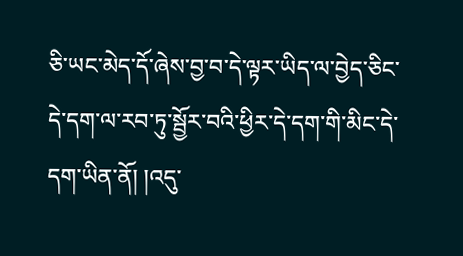ཅི་ཡང་མེད་དོ་ཞེས་བྱ་བ་དེ་ལྟར་ཡིད་ལ་བྱེད་ཅིང་དེ་དག་ལ་རབ་ཏུ་སྦྱོར་བའི་ཕྱིར་དེ་དག་གི་མིང་དེ་དག་ཡིན་ནོ། །འདུ་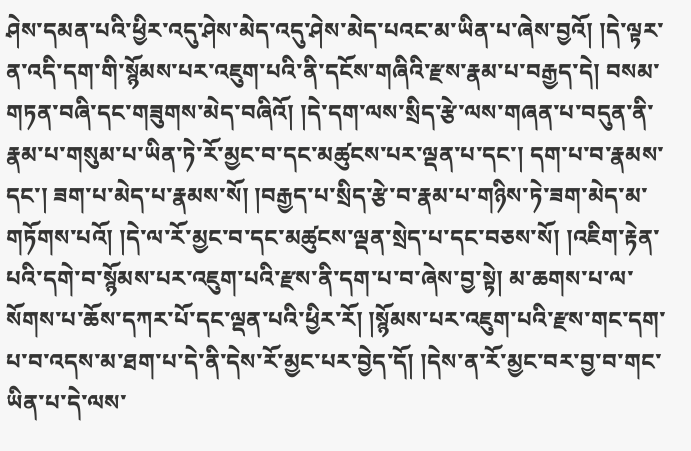ཤེས་དམན་པའི་ཕྱིར་འདུ་ཤེས་མེད་འདུ་ཤེས་མེད་པའང་མ་ཡིན་པ་ཞེས་བྱའོ། །དེ་ལྟར་ན་འདི་དག་གི་སྙོམས་པར་འཇུག་པའི་ནི་དངོས་གཞིའི་རྫས་རྣམ་པ་བརྒྱད་དེ། བསམ་གཏན་བཞི་དང་གཟུགས་མེད་བཞིའོ། །དེ་དག་ལས་སྲིད་རྩེ་ལས་གཞན་པ་བདུན་ནི་རྣམ་པ་གསུམ་པ་ཡིན་ཏེ་རོ་མྱང་བ་དང་མཚུངས་པར་ལྡན་པ་དང་། དག་པ་བ་རྣམས་དང་། ཟག་པ་མེད་པ་རྣམས་སོ། །བརྒྱད་པ་སྲིད་རྩེ་བ་རྣམ་པ་གཉིས་ཏེ་ཟག་མེད་མ་གཏོགས་པའོ། །དེ་ལ་རོ་མྱང་བ་དང་མཚུངས་ལྡན་སྲེད་པ་དང་བཅས་སོ། །འཇིག་རྟེན་པའི་དགེ་བ་སྙོམས་པར་འཇུག་པའི་རྫས་ནི་དག་པ་བ་ཞེས་བྱ་སྟེ། མ་ཆགས་པ་ལ་སོགས་པ་ཆོས་དཀར་པོ་དང་ལྡན་པའི་ཕྱིར་རོ། །སྙོམས་པར་འཇུག་པའི་རྫས་གང་དག་པ་བ་འདས་མ་ཐག་པ་དེ་ནི་དེས་རོ་མྱང་པར་བྱེད་དོ། །དེས་ན་རོ་མྱང་བར་བྱ་བ་གང་ཡིན་པ་དེ་ལས་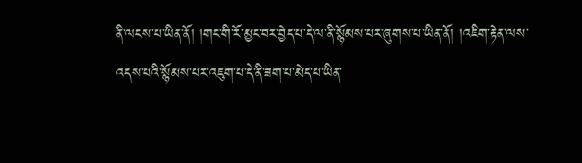ནི་ལངས་པ་ཡིན་ནོ། །གང་གི་རོ་མྱང་བར་བྱེད་པ་དེ་ལ་ནི་སྙོམས་པར་ཞུགས་པ་ཡིན་ནོ། །འཇིག་རྟེན་ལས་འདས་པའི་སྙོམས་པར་འཇུག་པ་དེ་ནི་ཟག་པ་མེད་པ་ཡིན་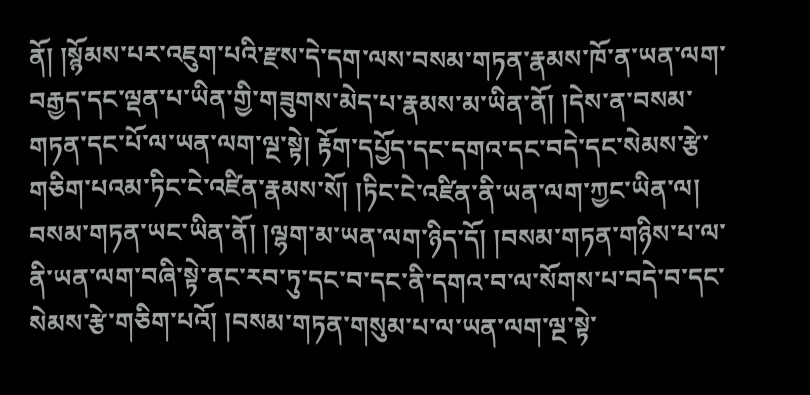ནོ། །སྙོམས་པར་འཇུག་པའི་རྫས་དེ་དག་ལས་བསམ་གཏན་རྣམས་ཁོ་ན་ཡན་ལག་བརྒྱད་དང་ལྡན་པ་ཡིན་གྱི་གཟུགས་མེད་པ་རྣམས་མ་ཡིན་ནོ། །དེས་ན་བསམ་གཏན་དང་པོ་ལ་ཡན་ལག་ལྔ་སྟེ། རྟོག་དཔྱོད་དང་དགའ་དང་བདེ་དང་སེམས་རྩེ་གཅིག་པའམ་ཏིང་ངེ་འཛིན་རྣམས་སོ། །ཏིང་ངེ་འཛིན་ནི་ཡན་ལག་ཀྱང་ཡིན་ལ། བསམ་གཏན་ཡང་ཡིན་ནོ། །ལྷག་མ་ཡན་ལག་ཉིད་དོ། །བསམ་གཏན་གཉིས་པ་ལ་ནི་ཡན་ལག་བཞི་སྟེ་ནང་རབ་ཏུ་དང་བ་དང་ནི་དགའ་བ་ལ་སོགས་པ་བདེ་བ་དང་སེམས་རྩེ་གཅིག་པའོ། །བསམ་གཏན་གསུམ་པ་ལ་ཡན་ལག་ལྔ་སྟེ་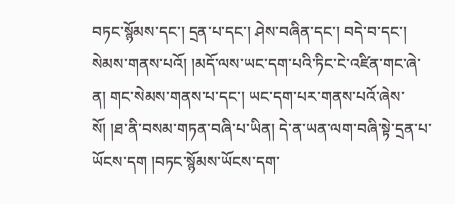བཏང་སྙོམས་དང་། དྲན་པ་དང་། ཤེས་བཞིན་དང་། བདེ་བ་དང་། སེམས་གནས་པའོ། །མདོ་ལས་ཡང་དག་པའི་ཏིང་ངེ་འཛིན་གང་ཞེ་ན། གང་སེམས་གནས་པ་དང་། ཡང་དག་པར་གནས་པའོ་ཞེས་སོ། །ཐ་ནི་བསམ་གཏན་བཞི་པ་ཡིན། དེ་ན་ཡན་ལག་བཞི་སྟེ་དྲན་པ་ཡོངས་དག །བཏང་སྙོམས་ཡོངས་དག་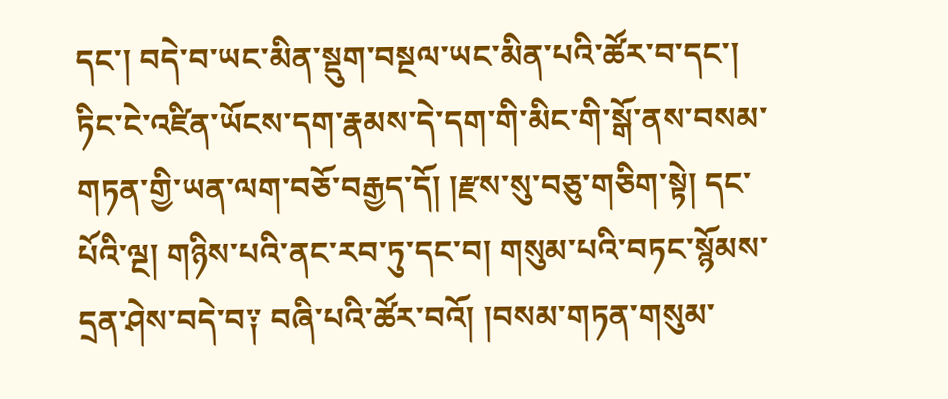དང་། བདེ་བ་ཡང་མིན་སྡུག་བསྔལ་ཡང་མིན་པའི་ཚོར་བ་དང་། ཏིང་ངེ་འཛིན་ཡོངས་དག་རྣམས་དེ་དག་གི་མིང་གི་སྒོ་ནས་བསམ་གཏན་གྱི་ཡན་ལག་བཅོ་བརྒྱད་དོ། །རྫས་སུ་བཅུ་གཅིག་སྟེ། དང་པོའི་ལྔ། གཉིས་པའི་ནང་རབ་ཏུ་དང་བ། གསུམ་པའི་བཏང་སྙོམས་དྲན་ཤེས་བདེ་བ༑ བཞི་པའི་ཚོར་བའོ། །བསམ་གཏན་གསུམ་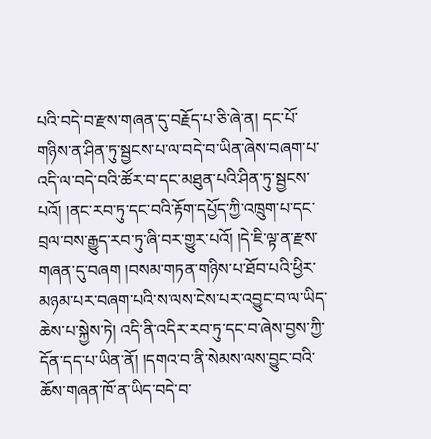པའི་བདེ་བ་རྫས་གཞན་དུ་བརྗོད་པ་ཅི་ཞེ་ན། དང་པོ་གཉིས་ན་ཤིན་ཏུ་སྦྱངས་པ་ལ་བདེ་བ་ཡིན་ཞེས་བཞག་པ་འདི་ལ་བདེ་བའི་ཚོར་བ་དང་མཐུན་པའི་ཤིན་ཏུ་སྦྱངས་པའོ། །ནང་རབ་ཏུ་དང་བའི་རྟོག་དཔྱོད་ཀྱི་འཁྲུག་པ་དང་བྲལ་བས་རྒྱུད་རབ་ཏུ་ཞི་བར་གྱུར་པའོ། །དེ་ཇི་ལྟ་ན་རྫས་གཞན་དུ་བཞག །བསམ་གཏན་གཉིས་པ་ཐོབ་པའི་ཕྱིར་མཉམ་པར་བཞག་པའི་ས་ལས་ངེས་པར་འབྱུང་བ་ལ་ཡིད་ཆེས་པ་སྐྱེས་ཏེ། འདི་ནི་འདིར་རབ་ཏུ་དང་བ་ཞེས་བྱས་ཀྱི་དོན་དད་པ་ཡིན་ནོ། །དགའ་བ་ནི་སེམས་ལས་བྱུང་བའི་ཆོས་གཞན་ཁོ་ན་ཡིད་བདེ་བ་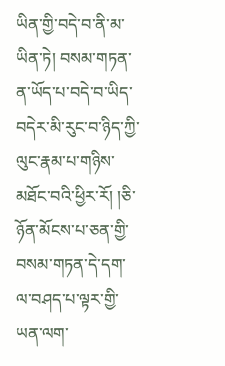ཡིན་གྱི་བདེ་བ་ནི་མ་ཡིན་ཏེ། བསམ་གཏན་ན་ཡོད་པ་བདེ་བ་ཡིད་བདེར་མི་རུང་བ་ཉིད་ཀྱི་ལུང་རྣམ་པ་གཉིས་མཐོང་བའི་ཕྱིར་རོ། །ཅི་ཉོན་མོངས་པ་ཅན་གྱི་བསམ་གཏན་དེ་དག་ལ་བཤད་པ་ལྟར་གྱི་ཡན་ལག་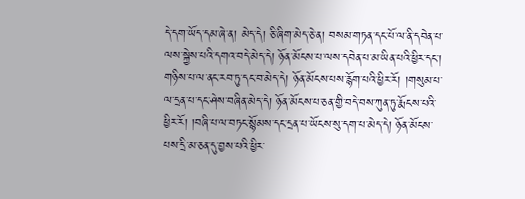དེ་དག་ཡོད་དམ་ཞེ་ན། མེད་དེ། ཅི་ཞིག་མེད་ཅེ་ན། བསམ་གཏན་དང་པོ་ལ་ནི་དབེན་པ་ལས་སྐྱེས་པའི་དགའ་བདེ་མེད་དེ། ཉོན་མོངས་པ་ལས་དབེན་པ་མ་ཡིན་པའི་ཕྱིར་དང་། གཉིས་པ་ལ་ནང་རབ་ཏུ་དང་བ་མེད་དེ། ཉོན་མོངས་པས་རྙོག་པའི་ཕྱིར་རོ། །གསུམ་པ་ལ་དྲན་པ་དང་ཤེས་བཞིན་མེད་དེ། ཉོན་མོངས་པ་ཅན་གྱི་བདེ་བས་ཀུན་ཏུ་རྨོངས་པའི་ཕྱིར་རོ། །བཞི་པ་ལ་བཏང་སྙོམས་དང་དྲན་པ་ཡོངས་སུ་དག་པ་མེད་དེ། ཉོན་མོངས་པས་དྲི་མ་ཅན་དུ་བྱས་པའི་ཕྱིར་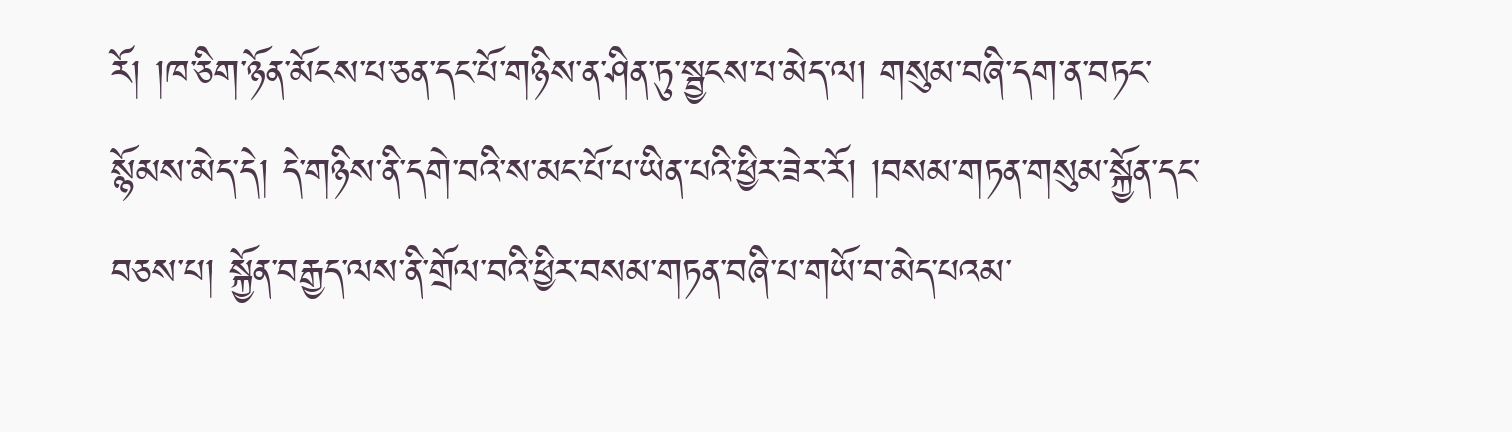རོ། །ཁ་ཅིག་ཉོན་མོངས་པ་ཅན་དང་པོ་གཉིས་ན་ཤིན་ཏུ་སྦྱངས་པ་མེད་ལ། གསུམ་བཞི་དག་ན་བཏང་སྙོམས་མེད་དེ། དེ་གཉིས་ནི་དགེ་བའི་ས་མང་པོ་པ་ཡིན་པའི་ཕྱིར་ཟེར་རོ། །བསམ་གཏན་གསུམ་སྐྱོན་དང་བཅས་པ། སྐྱོན་བརྒྱད་ལས་ནི་གྲོལ་བའི་ཕྱིར་བསམ་གཏན་བཞི་པ་གཡོ་བ་མེད་པའམ་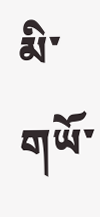མི་གཡོ་